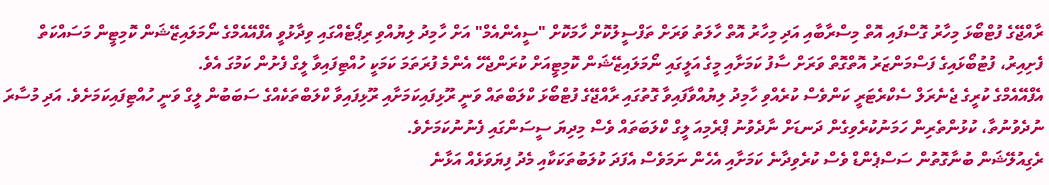ރާއްޖޭގެ ފުޓްބޯޅަ މިހާރު ގޮސްފައި އޮތް މިސްރާބާއި އަދި މިހާރު އޮތް ހާލަތު ވަރަށް ތަފްސީލުކޮށް ހާމަކޮށް "ސީއެންއެމް" އަށް ހާމިދު ލިޔުއްވި ރިޕޯޓެއްގައި ވިދާޅުވީ އެފްއޭއެމްގެ ނޯމަލައިޒޭޝަން ކޮމިޓީން މަސައްކަތް ފެށިއިރު، ފުޓުބޯޅައިގެ ފަސްމަންޒަރު އޮތްގޮތް ވަރަށް ސާފު ކަމަށާއި މީގެ އަލީގައި ނޯމަލައިޒޭޝަން ކޮމިޓީއަށް ކުރަންޖެހޭ އެންމެ ފުރަތަމަ ކަމަކީ ހުއްޓިފައިވާ ލީގް ފެށުން ކަމުގަ އެވެ.
އެފްއޭއެމްގެ ކުރީގެ ޖެނެރަލް ސެކްރެޓަރީ ކަންވެސް ކުރެއްވި ހާމިދު ލިޔުއްވާފައިވާ ގޮތުގައި ރާއްޖޭގެ ފުޓްބޯޅަ ކްލަބްތައް ވަނީ ރޫޅިފައިކަމަށާއި ރޫޅިފައިވާ ކްލަބްތަކެއްގެ ސަބަބުން ލީގް ވަނީ ހުއްޓިފައިކަމަށެވެ. އަދި މުސާރަ ނުދެވުނުތާ، ކުޅުންތެރިން ހަމަނުކުރެވިގެން ދަނޑަށް ނާދެވުނު ޕްރެމިއަ ލީގް ކްލަބަތައް ވެސް މިދިޔަ ސީސަންގައި ފެނުނުކަމަށެވެ.
ރެގިއުލޭޝަން ބުނާގޮތުން ސަސްޕެންޑް ވެސް ކުރެވިދާނެ ކަމަށާއި އެހެން ނަމަވެސް އެފަދަ ކުލަބުތަކަކާއި މެދު ފިޔަވަޅެއް އަޅާނެ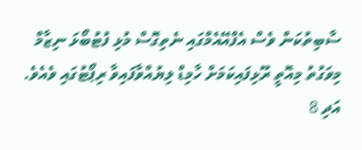ސާބިތުކަން ވެސް އެފްއޭއެމްގައި ނެތިގޮސް މުޅި ފުޓުބޯޅަ ނިޒާމް މިވަގުތު މިއޮތީ ރޫޅިފައިކަމަށް ހާމިޑް ލިޔުއްވާފައިވާ ރިޕޯޓުގައި ވެއެވެ.
އަދި 8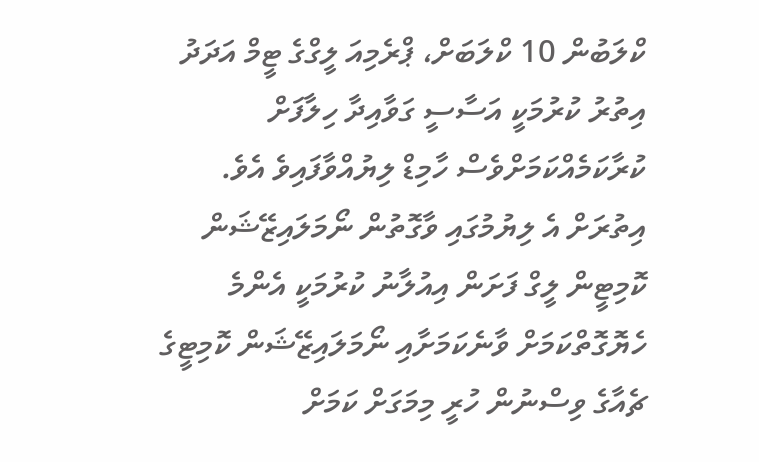ކްލަބުން 10 ކްލަބަށް، ޕްރެމިއަ ލީގްގެ ޓީމް އަދަދު އިތުރު ކުރުމަކީ އަސާސީ ގަވާއިދާ ހިލާފަށް ކުރާކަމެއްކަމަށްވެސް ހާމިޑް ލިޔުއްވާފައިވެ އެވެ.
އިތުރަށް އެ ލިޔުމުގައި ވާގޮތުން ނޯމަލައިޒޭޝަން ކޮމިޓީން ލީގް ފަށަން އިއުލާނު ކުރުމަކީ އެންމެ ހެޔޮގޮތްކަމަށް ވާނެކަމަށާއި ނޯމަލައިޒޭޝަން ކޮމިޓީގެ ޗެއާގެ ވިސްނުން ހުރީ މިމަގަށް ކަމަށް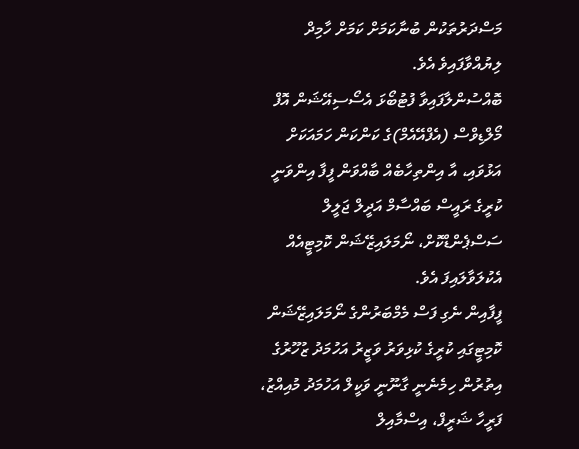މަސްދަރުތަކުން ބުނާކަމަށް ކަމަށް ހާމިދް ލިޔުއްވާފައިވެ އެވެ.
ބޮއްސުންލާފައިވާ ފުޓުބޯޅަ އެސޯސިއޭޝަން އޮފް މޯލްޑިވްސް (އެފްއޭއެމް)ގެ ކަންކަން ހަމައަކަށް އަޅުވައި، އާ އިންތިހާބެއް ބާއްވަން ފީފާ އިންވަނީ ކުރީގެ ރައީސް ބައްސާމް އަދީލް ޖަލީލް ސަސްޕެންޑްކޮށް، ނޯމަލައިޒޭޝަން ކޮމިޓީއެއް އެކުލަވާލައިފަ އެވެ.
ފީފާއިން ނެގި ފަސް މެމްބަރުންގެ ނޯމަލައިޒޭޝަން ކޮމިޓީގައި ކުރީގެ ކުޅިވަރު ވަޒީރު އަހުމަދު ޒުހޫރުގެ އިތުރުން ހިމެނެނީ ގާނޫނީ ވަކީލް އަހުމަދު މުއިއްޒު، ފަރީހާ ޝަރީފް، އިސްމާއިލް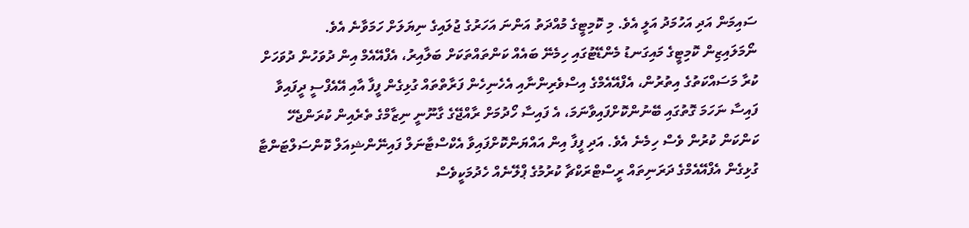ސައިމަން އަދި އަހުމަދު އަލީ އެވެ. މި ކޮމިޓީގެ މުއްދަތު އަންނަ އަހަރުގެ ޖުލައިގެ ނިޔަލަށް ހަމަވާނެ އެވެ.
ނޯމަލައިޒިން ކޮމިޓީގެ މައިގަނޑު މެންޑޭޓުގައި ހިމެނޭ ބައެއް ކަންތައްތަކަށް ބަލާއިރު، އެފްއޭއެމް އިން ދުވަހުން ދުވަހަށް ކުރާ މަސައްކަތުގެ އިތުރުން، އެފްއޭއެމްގެ އިސްވެރިންނާއި އެހެނިހެން ފަރާތްތައް ގުޅިގެން ފީފާ އާއި އޭއެފްސީ ދީފައިވާ ފައިސާ ނަހަމަ ގޮތުގައި ބޭނުންކޮށްފައިވާނަމަ، އެ ފައިސާ ހޯދުމަށް ރާއްޖޭގެ ގާނޫނީ ނިޒާމްގެ ތެރެއިން ކުރަންޖެހޭ ކަންކަން ކުރުން ވެސް ހިމެނެ އެވެ. އަދި ފީފާ އިން އައްޔަންކޮށްފައިވާ އެކްސްޓާނަލް ފައިނޭންޝިއަލް ކޮންސަލްޓަންޓާ ގުޅިގެން އެފްއޭއެމްގެ ދަރަނިތައް ރީސްޓްރަކްޗާ ކުރުމުގެ ޕްލޭނެއް ހެދުމަކީވެސް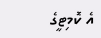އެ ކޮމިޓީގެ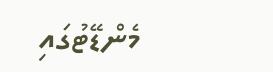މެންޑޭޓުގައި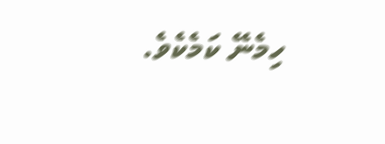ހިމެނޭ ކަމެކެވެ.